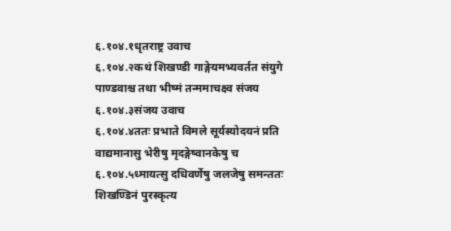६.१०४.१धृतराष्ट्र उवाच
६.१०४.२कथं शिखण्डी गाङ्गेयमभ्यवर्तत संयुगे
पाण्डवाश्च तथा भीष्मं तन्ममाचक्ष्व संजय
६.१०४.३संजय उवाच
६.१०४.४ततः प्रभाते विमले सूर्यस्योदयनं प्रति
वाद्यमानासु भेरीषु मृदङ्गेष्वानकेषु च
६.१०४.५ध्मायत्सु दधिवर्णेषु जलजेषु समन्ततः
शिखण्डिनं पुरस्कृत्य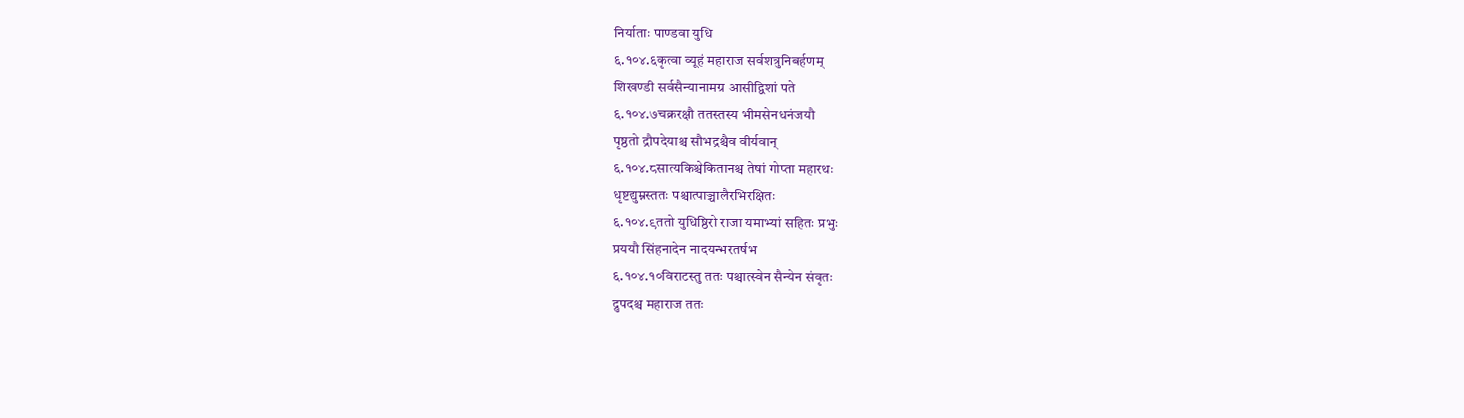निर्याताः पाण्डवा युधि
६.१०४.६कृत्वा व्यूहं महाराज सर्वशत्रुनिबर्हणम्
शिखण्डी सर्वसैन्यानामग्र आसीद्विशां पते
६.१०४.७चक्ररक्षौ ततस्तस्य भीमसेनधनंजयौ
पृष्ठतो द्रौपदेयाश्च सौभद्रश्चैव वीर्यवान्
६.१०४.८सात्यकिश्चेकितानश्च तेषां गोप्ता महारथः
धृष्टद्युम्नस्ततः पश्चात्पाञ्चालैरभिरक्षितः
६.१०४.९ततो युधिष्ठिरो राजा यमाभ्यां सहितः प्रभुः
प्रययौ सिंहनादेन नादयन्भरतर्षभ
६.१०४.१०विराटस्तु ततः पश्चात्स्वेन सैन्येन संवृतः
द्रुपदश्च महाराज ततः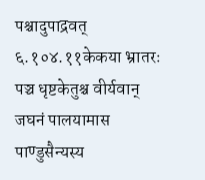पश्चादुपाद्रवत्
६.१०४.११केकया भ्रातरः पञ्च धृष्टकेतुश्च वीर्यवान्
जघनं पालयामास पाण्डुसैन्यस्य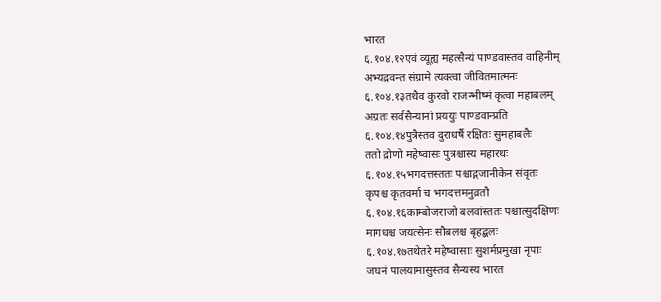भारत
६.१०४.१२एवं व्यूह्य महत्सैन्यं पाण्डवास्तव वाहिनीम्
अभ्यद्रवन्त संग्रामे त्यक्त्वा जीवितमात्मनः
६.१०४.१३तथैव कुरवो राजन्भीष्मं कृत्वा महाबलम्
अग्रतः सर्वसैन्यानां प्रययुः पाण्डवान्प्रति
६.१०४.१४पुत्रैस्तव दुराधर्षै रक्षितः सुमहाबलैः
ततो द्रोणो महेष्वासः पुत्रश्चास्य महारथः
६.१०४.१५भगदत्तस्ततः पश्चाद्गजानीकेन संवृतः
कृपश्च कृतवर्मा च भगदत्तमनुव्रतौ
६.१०४.१६काम्बोजराजो बलवांस्ततः पश्चात्सुदक्षिणः
मागधश्च जयत्सेनः सौबलश्च बृहद्बलः
६.१०४.१७तथेतरे महेष्वासाः सुशर्मप्रमुखा नृपाः
जघनं पालयामासुस्तव सैन्यस्य भारत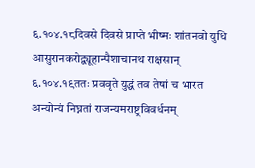६.१०४.१८दिवसे दिवसे प्राप्ते भीष्मः शांतनवो युधि
आसुरानकरोद्व्यूहान्पैशाचानथ राक्षसान्
६.१०४.१९ततः प्रववृते युद्धं तव तेषां च भारत
अन्योन्यं निघ्नतां राजन्यमराष्ट्रविवर्धनम्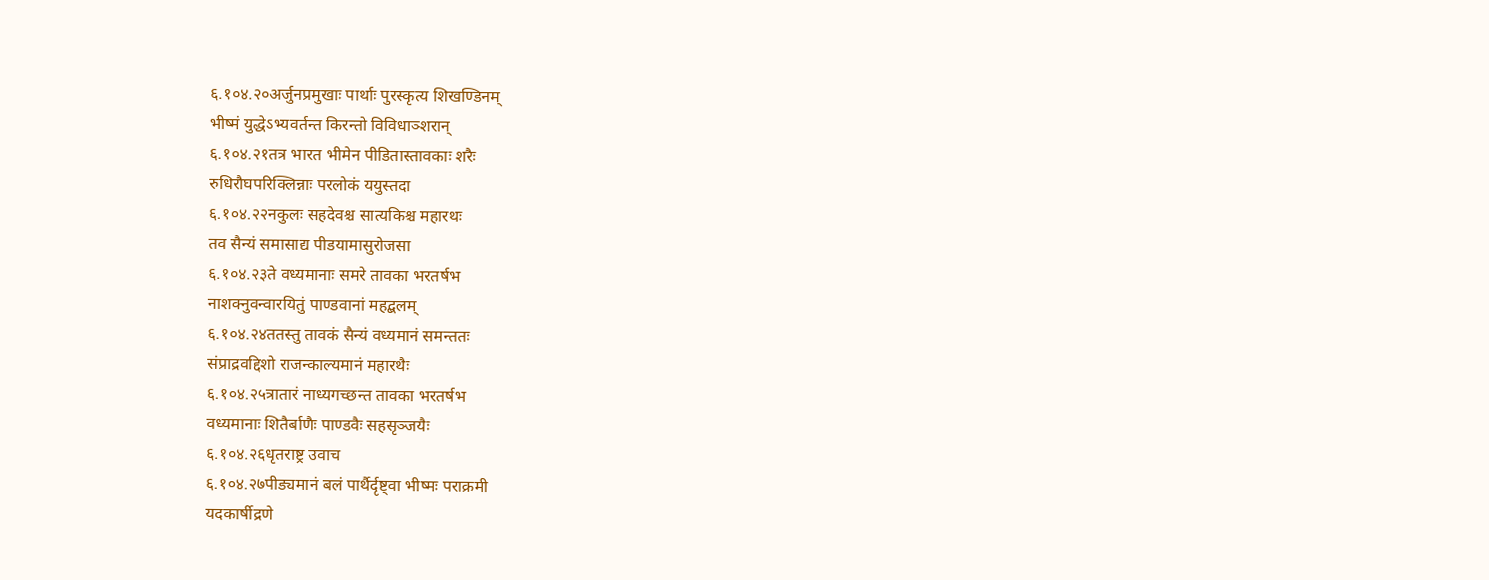६.१०४.२०अर्जुनप्रमुखाः पार्थाः पुरस्कृत्य शिखण्डिनम्
भीष्मं युद्धेऽभ्यवर्तन्त किरन्तो विविधाञ्शरान्
६.१०४.२१तत्र भारत भीमेन पीडितास्तावकाः शरैः
रुधिरौघपरिक्लिन्नाः परलोकं ययुस्तदा
६.१०४.२२नकुलः सहदेवश्च सात्यकिश्च महारथः
तव सैन्यं समासाद्य पीडयामासुरोजसा
६.१०४.२३ते वध्यमानाः समरे तावका भरतर्षभ
नाशक्नुवन्वारयितुं पाण्डवानां महद्बलम्
६.१०४.२४ततस्तु तावकं सैन्यं वध्यमानं समन्ततः
संप्राद्रवद्दिशो राजन्काल्यमानं महारथैः
६.१०४.२५त्रातारं नाध्यगच्छन्त तावका भरतर्षभ
वध्यमानाः शितैर्बाणैः पाण्डवैः सहसृञ्जयैः
६.१०४.२६धृतराष्ट्र उवाच
६.१०४.२७पीड्यमानं बलं पार्थैर्दृष्ट्वा भीष्मः पराक्रमी
यदकार्षीद्रणे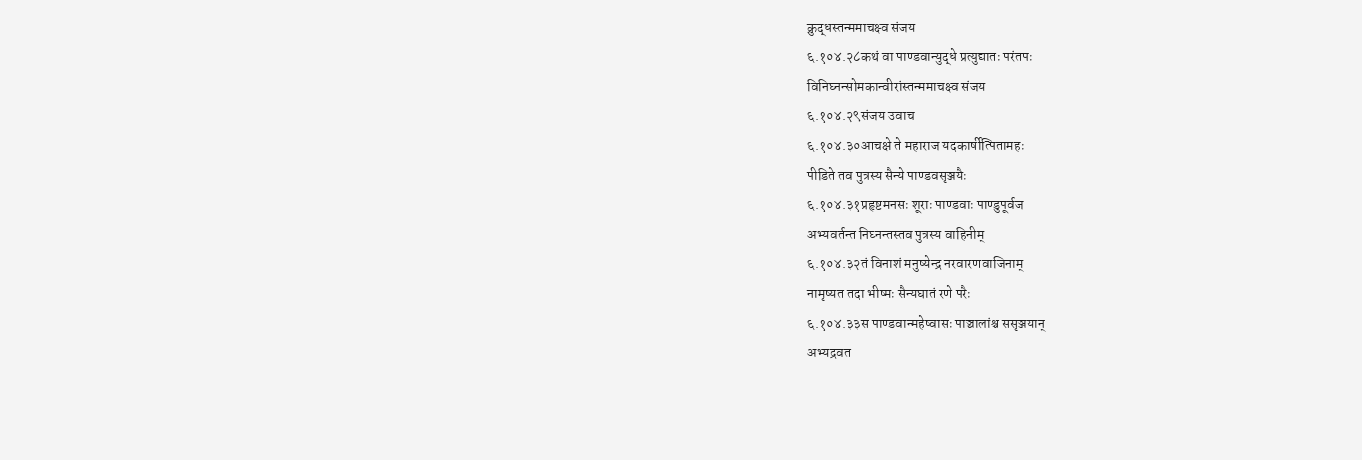क्रुद्धस्तन्ममाचक्ष्व संजय
६.१०४.२८कथं वा पाण्डवान्युद्धे प्रत्युद्यातः परंतपः
विनिघ्नन्सोमकान्वीरांस्तन्ममाचक्ष्व संजय
६.१०४.२९संजय उवाच
६.१०४.३०आचक्षे ते महाराज यदकार्षीत्पितामहः
पीडिते तव पुत्रस्य सैन्ये पाण्डवसृञ्जयैः
६.१०४.३१प्रहृष्टमनसः शूराः पाण्डवाः पाण्डुपूर्वज
अभ्यवर्तन्त निघ्नन्तस्तव पुत्रस्य वाहिनीम्
६.१०४.३२तं विनाशं मनुष्येन्द्र नरवारणवाजिनाम्
नामृष्यत तदा भीष्मः सैन्यघातं रणे परैः
६.१०४.३३स पाण्डवान्महेष्वासः पाञ्चालांश्च ससृञ्जयान्
अभ्यद्रवत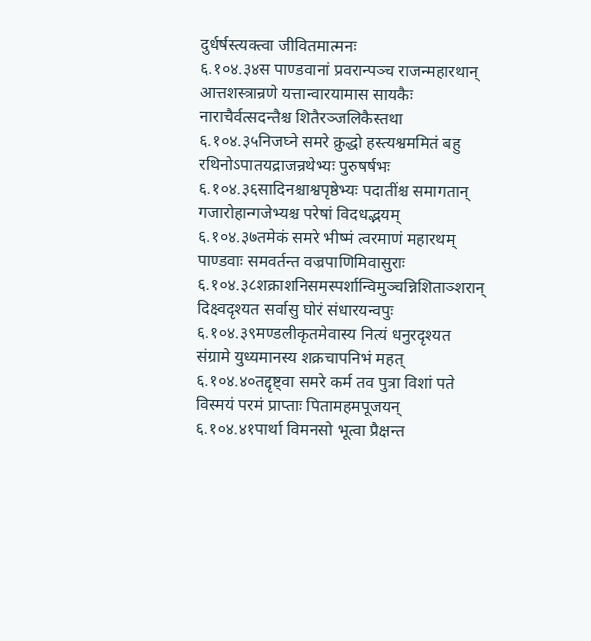दुर्धर्षस्त्यक्त्वा जीवितमात्मनः
६.१०४.३४स पाण्डवानां प्रवरान्पञ्च राजन्महारथान्
आत्तशस्त्रान्रणे यत्तान्वारयामास सायकैः
नाराचैर्वत्सदन्तैश्च शितैरञ्जलिकैस्तथा
६.१०४.३५निजघ्ने समरे क्रुद्धो हस्त्यश्वममितं बहु
रथिनोऽपातयद्राजन्रथेभ्यः पुरुषर्षभः
६.१०४.३६सादिनश्चाश्वपृष्ठेभ्यः पदातींश्च समागतान्
गजारोहान्गजेभ्यश्च परेषां विदधद्भयम्
६.१०४.३७तमेकं समरे भीष्मं त्वरमाणं महारथम्
पाण्डवाः समवर्तन्त वज्रपाणिमिवासुराः
६.१०४.३८शक्राशनिसमस्पर्शान्विमुञ्चन्निशिताञ्शरान्
दिक्ष्वदृश्यत सर्वासु घोरं संधारयन्वपुः
६.१०४.३९मण्डलीकृतमेवास्य नित्यं धनुरदृश्यत
संग्रामे युध्यमानस्य शक्रचापनिभं महत्
६.१०४.४०तद्दृष्ट्वा समरे कर्म तव पुत्रा विशां पते
विस्मयं परमं प्राप्ताः पितामहमपूजयन्
६.१०४.४१पार्था विमनसो भूत्वा प्रैक्षन्त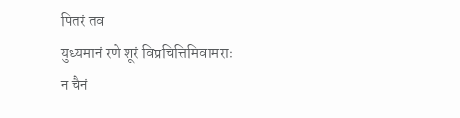पितरं तव
युध्यमानं रणे शूरं विप्रचित्तिमिवामराः
न चैनं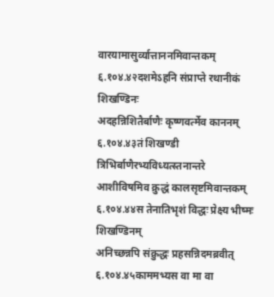वारयामासुर्व्यात्ताननमिवान्तकम्
६.१०४.४२दशमेऽहनि संप्राप्ते रथानीकं शिखण्डिनः
अदहन्निशितैर्बाणैः कृष्णवर्त्मेव काननम्
६.१०४.४३तं शिखण्डी त्रिभिर्बाणैरभ्यविध्यत्स्तनान्तरे
आशीविषमिव क्रुद्धं कालसृष्टमिवान्तकम्
६.१०४.४४स तेनातिभृशं विद्धः प्रेक्ष्य भीष्मः शिखण्डिनम्
अनिच्छन्नपि संक्रुद्धः प्रहसन्निदमब्रवीत्
६.१०४.४५काममभ्यस वा मा वा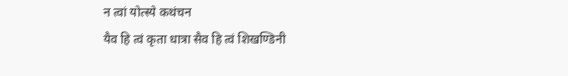न त्वां योत्स्ये कथंचन
यैव हि त्वं कृता धात्रा सैव हि त्वं शिखण्डिनी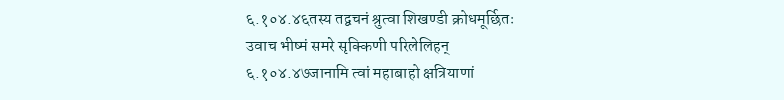६.१०४.४६तस्य तद्वचनं श्रुत्वा शिखण्डी क्रोधमूर्छितः
उवाच भीष्मं समरे सृक्किणी परिलेलिहन्
६.१०४.४७जानामि त्वां महाबाहो क्षत्रियाणां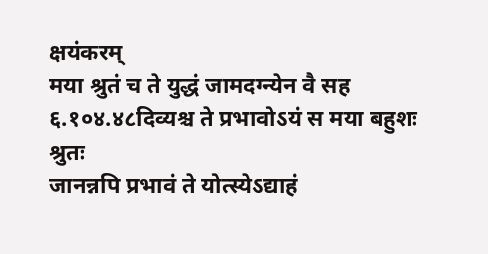क्षयंकरम्
मया श्रुतं च ते युद्धं जामदग्न्येन वै सह
६.१०४.४८दिव्यश्च ते प्रभावोऽयं स मया बहुशः श्रुतः
जानन्नपि प्रभावं ते योत्स्येऽद्याहं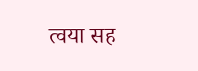त्वया सह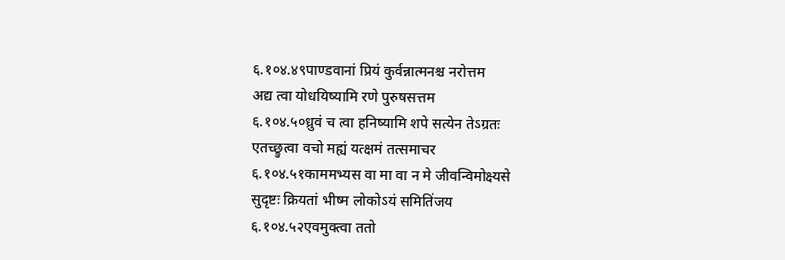६.१०४.४९पाण्डवानां प्रियं कुर्वन्नात्मनश्च नरोत्तम
अद्य त्वा योधयिष्यामि रणे पुरुषसत्तम
६.१०४.५०ध्रुवं च त्वा हनिष्यामि शपे सत्येन तेऽग्रतः
एतच्छ्रुत्वा वचो मह्यं यत्क्षमं तत्समाचर
६.१०४.५१काममभ्यस वा मा वा न मे जीवन्विमोक्ष्यसे
सुदृष्टः क्रियतां भीष्म लोकोऽयं समितिंजय
६.१०४.५२एवमुक्त्वा ततो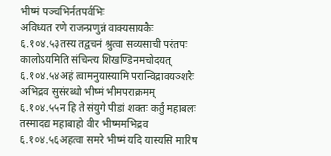भीष्मं पञ्चभिर्नतपर्वभिः
अविध्यत रणे राजन्प्रणुन्नं वाक्यसायकैः
६.१०४.५३तस्य तद्वचनं श्रुत्वा सव्यसाची परंतपः
कालोऽयमिति संचिन्त्य शिखण्डिनमचोदयत्
६.१०४.५४अहं त्वामनुयास्यामि परान्विद्रावयञ्शरैः
अभिद्रव सुसंरब्धो भीष्मं भीमपराक्रमम्
६.१०४.५५न हि ते संयुगे पीडां शक्तः कर्तुं महाबलः
तस्मादद्य महाबाहो वीर भीष्ममभिद्रव
६.१०४.५६अहत्वा समरे भीष्मं यदि यास्यसि मारिष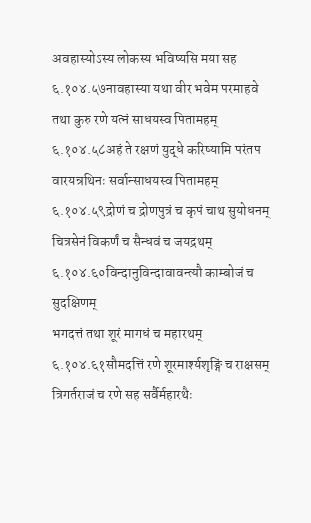अवहास्योऽस्य लोकस्य भविष्यसि मया सह
६.१०४.५७नावहास्या यथा वीर भवेम परमाहवे
तथा कुरु रणे यत्नं साधयस्व पितामहम्
६.१०४.५८अहं ते रक्षणं युद्धे करिष्यामि परंतप
वारयन्रथिनः सर्वान्साधयस्व पितामहम्
६.१०४.५९द्रोणं च द्रोणपुत्रं च कृपं चाथ सुयोधनम्
चित्रसेनं विकर्णं च सैन्धवं च जयद्रथम्
६.१०४.६०विन्दानुविन्दावावन्त्यौ काम्बोजं च सुदक्षिणम्
भगदत्तं तथा शूरं मागधं च महारथम्
६.१०४.६१सौमदत्तिं रणे शूरमार्श्यशृङ्गिं च राक्षसम्
त्रिगर्तराजं च रणे सह सर्वैर्महारथैः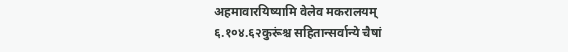अहमावारयिष्यामि वेलेव मकरालयम्
६.१०४.६२कुरूंश्च सहितान्सर्वान्ये चैषां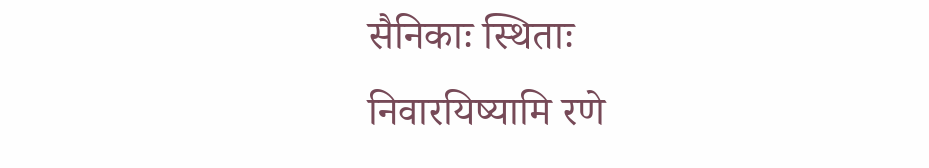सैनिकाः स्थिताः
निवारयिष्यामि रणे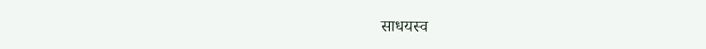साधयस्व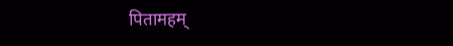पितामहम्